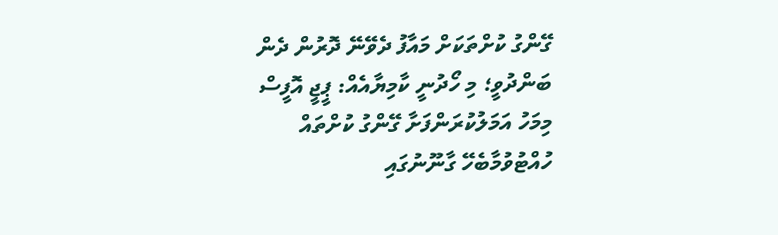ގޭންގު ކުށްތަކަށް މައާފު ދެވޭނޭ ދޮރުން ދެން ބަންދުވީ؛ މި ހޯދުނީ ކާމިޔާއެއް: ޕީޖީ އޮފީސް
މިމަހު އަމަލުކުރަންފަށާ ގޭންގު ކުށްތައް ހުއްޓުވުމާބެހޭ ގާނޫނުގައި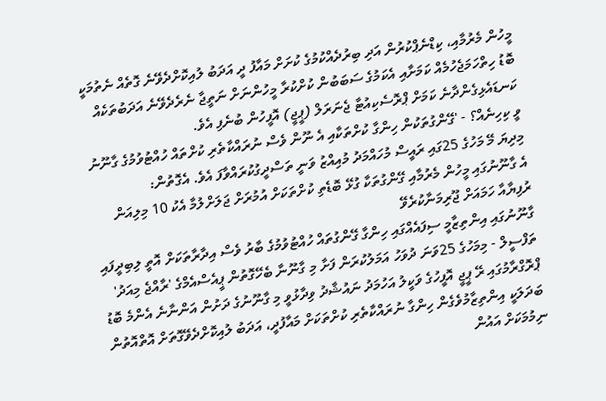މީހުން މެރުމާއި، ކިޑްނެޕްކުރުން އަދި ބިރުދެއްކުމުގެ ކުށަށް މައާފު ދީ އަދަބު ލުއިކޮށްދެވޭނެ ގޮތެއް ނެތުމަކީ ބޮޑު ހިތްހަމަޖެހުމެއް ކަމަށާއި އެކަމުގެ ސަބަބުން ކުށްކުރާ މީހުންނަށް ނަތީޖާ ނެރެދެވޭނެ އަދަބުތަކެއް ކަނޑައެޅިގެންދާނެ ކަމަށް ޕްރޮސެކިއުޓާ ޖެނަރަލް (ޕީޖީ) އޮފީހުން ބުނެފި އެވެ.
ވީ ކިހިނެއް؟ - 'ގޭންގުތަކުން ހިންގާ ކުށްތަކާއި އެ ނޫން ވެސް ނުރައްކާތެރި ކުށްތައް ހުއްޓުވުމުގެ ގާނޫނު މިދިޔަ މޭ މަހުގެ 25ގައި ރައީސް މުހައްމަދު މުއިއްޒު ވަނީ ތަސްދީގުކުރައްވާފަ އެވެ. އެގޮތުން:
އެ ގާނޫނުގައި މީހުން މެރުމާއި ގޭންގުތަކާ ގުޅޭ ބޮޑެތި ކުށްތަކަށް އުމުރަށް ޖަލަށްލުމާ އެކު 10 މިލިއަން ރުފިޔާއާ ހަމައަށް ޖޫރިމަނާކުރެވޭ
ގާނޫނުގައި އިންތިޒާމީ ސިފައެއްގައި ހިންގާ ގޭންގުތައް ހުއްޓުވުމުގެ ބާރު ވެސް އިދާރާތަކަށް އޮތީ ލިބިދީފައި
ތަފްސީލް - މިމަހުގެ 25ވަނަ ދުވަހު އަމަލުކުރަން ފަށާ މި ގާނޫނާ ބެހޭގޮތުން ޕީއެސްއެމްގެ 'ރާއްޖެ މިއަދު' ޕްރޮގްރާމުގައި ރޭ ޕީޖީ އޮފީހުގެ ވަކީލު އަހުމަދު ނައުޝާދު ވިދާޅުވީ މި ގާނޫނުގެ ދަށުން އަންނާނެ އެންމެ ބޮޑު ބަދަލަކީ އިންތިޒާމުވެގެން ހިންގާ ނުރައްކާތެރި ކުށްތަކަށް މައާފުދީ، އަދަބު ލުއިކޮށްދެވޭގޮތަށް އޮތްއޮތުން ނިމުމަކަށް އައުން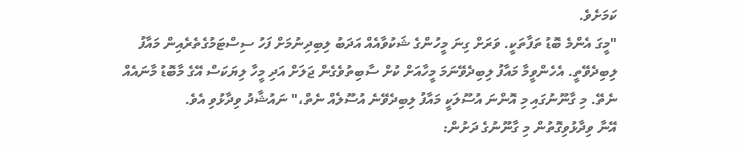ކަމަށެވެ.
"މީގަ އެންމެ ބޮޑު ތަފާތަކީ. ވަރަށް ގިނަ މީހުންގެ ޝަކުވާއެއް އަދަބު ލިބިދިނުމަށް ފަހު ސިސްޓަމުގެތެރެއިން މައާފު ލިބިދެވޭތީ. އެހެންވީމާ މައާފު ލިބިދެވޭނަމަ މީހާއަށް ކުށް ސާބިތުވެގެން ޖަލަށް އަދި މީހާ ލިޔަކަސް އޭގެ މާބޮޑު މާނައެއް ނެތޭ. މި ގާނޫނުގައި މި އޮންނަ އުސޫލަކީ މައާފު ލިބިދެވޭނެ އުސޫލެއް ނެތް،" ނައުޝާދު ވިދާޅުވި އެވެ.
އޭނާ ވިދާޅުވިގޮތުން މި ގާނޫނުގެ ދަށުން: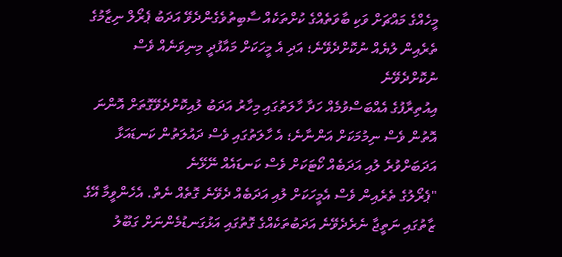މީހެއްގެ މައްޗަށް ވަކި ބާވަތެއްގެ ކުށްތަކެއް ސާބިތުވެގެންދެވޭ އަދަބު ޕެރޯލް ނިޒާމުގެ ތެރެއިން ލުޔެއް ނުކޮށްދެވޭނެ؛ އަދި އެ މީހަކަށް މައާފުދީ މިނިވަނެއް ވެސް ނުކޮށްދެވޭނެ
އިއުތިރާފުގެ އެއްބަސްވުމެއް ހަދާ ހާލަތުގައި މިހާރު އަދަބު ލުއިކޮށްދެވޭގޮތަށް އޮންނަ އޮތުން ވެސް ނިމުމަކަށް އަންނާނެ؛ އެ ހާލަތުގައި ވެސް ދައުލަތުން ކަނޑައަޅާ އަދަބަށްވުރެ ލުއި އަދަބެއް ކޯޓަކަށް ވެސް ކަނޑައެއް ނޭޅޭނެ
"ޕެރޯލުގެ ތެރެއިން ވެސް އެމީހަކަށް ލުއި އަދަބެއް ދެވޭނެ ގޮތެއް ނެތް. އެހެންވީމާ އޭގެ ޒާތުގައި ނަތީޖާ ނެރެދެވޭނެ އަދަބުތަކެއްގެ ގޮތުގައި އަޅުގަނޑުމެންނަށް ގަބޫލު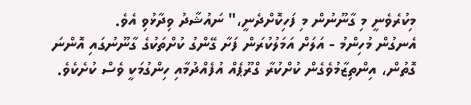މިކުރެވެނީ މި ގާނޫނުން މި ފަހިކޮށްދެނީ،" ނައުޝާދު ވިދާޅުވި އެވެ.
އެނގުން މުހިންމު - އަލަށް އަމަލުކުރަން ފަށާ ގޭންގު ކުށްތަކުގެ ގާނޫނުގައި އޮންނަ ގޮތުން، އިންތިޒާމުވެގެން ކުށްކުރާ ގްރޫޕެއް އުފެއްދުމާއި ހިންގުމަކީ ވެސް ކުށެކެވެ.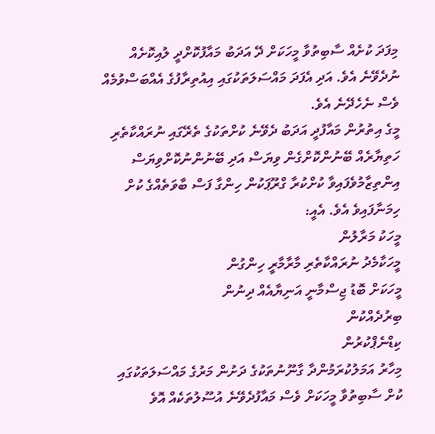މިފަދަ ކުށެއް ސާބިތުވާ މީހަކަށް ދޭ އަދަބު މައާފުކޮށްދީ ލުއިކޮށެއް ނުދެވޭނެ އެވެ. އަދި އެފަދަ މައްސަލަތަކުގައި އިއުތިރާފުގެ އެއްބަސްވުމެއް ވެސް ނެހެދޭނެ އެވެ.
މީގެ އިތުރުން މައާފުދީ އަދަބު ދެވޭނެ ކުށްތަކުގެ ތެރޭގައި ނުރައްކާތެރި ހަތިޔާރެއް ބޭނުންކޮށްގެން ވިޔަސް އަދި ބޭނުންނުކޮށްވިޔަސް އިންތިޒާމުވެފައިވާ ކުށްކުރާ ގްރޫޕަކުން ހިންގާ ފަސް ބާވަތެއްގެ ކުށް ހިމަނާފައިވެ އެވެ. އެއީ:
މީހަކު މަރާލުން
މީހަކާމެދު ނުރައްކާތެރި މާރާމާރީ ހިންގުން
މީހަކަށް ބޮޑު ޖިސްމާނީ އަނިޔާއެއް ދިނުން
ބިރުދެއްކުން
ކިޑްނެޕްކުރުން
މިހާރު އަމަލުކުރަމުންދާ ގާނޫނުތަކުގެ ދަށުން މަރުގެ މައްސަލަތަކުގައި ކުށް ސާބިތުވާ މީހަކަށް ވެސް މައާފުދެވޭނެ އުސޫލުތަކެއް އޮވެ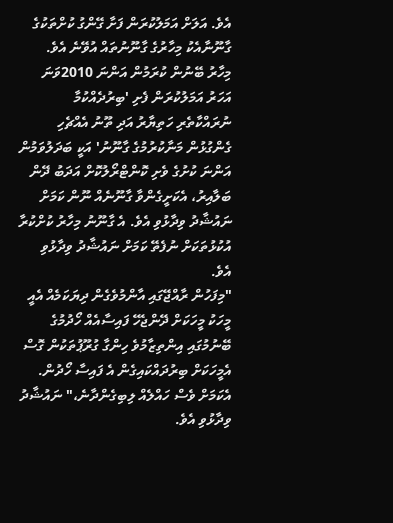އެވެ. އަލަށް އަމަލުކުރަން ފަށާ ގޭންގު ކުށްތަކުގެ ގާނޫނާއެކު މިހާރުގެ ގާނޫނުތައް އުވޭނެ އެވެ.
މިހާރު ބޭނުން ކުރަމުން އަންނަ 2010ވަނަ އަހަރު އަމަލުކުރަން ފެށި 'ބިރުދެއްކުމާ ނުރައްކާތެރި ހަތިޔާރު އަދި ތޫނު އެއްޗެހި ގެންގުޅުން މަނާކުރުމުގެ ގާނޫނު' އަކީ ބަދަލުވަމުން އަންނަ ކުށުގެ ވެށި ކޮންޓްރޯލުކޮށް އަދަބު ދޭން ބަލާއިރު، އެކަށީގެންވާ ގާނޫނެއް ނޫން ކަމަށް ނައުޝާދު ވިދާޅުވި އެވެ. އެ ގާނޫނު މިހާރު ކުށްކުރާ އުކުޅުތަކަށް ނުފެތޭ ކަމަށް ނައުޝާދު ވިދާޅުވި އެވެ.
"މިފަހުން ރާއްޖޭގައި އާންމުވެގެން ދިޔަކަމެއް އެއީ މީހަކު މީހަކަށް ދޭންޖެހޭ ފައިސާއެއް ހޯދުމުގެ ބޭނުމުގައި އިންތިޒާމުވެ ހިންގާ ގުރޫޕުތަކުން ގޮސް އެމީހަކަށް ބިރުދައްކައިގެން އެ ފައިސާ ހޯދުން. އެކަމަށް ވެސް ހައްލެއް ލިބިގެންދާނެ،" ނައުޝާދު ވިދާޅުވި އެވެ.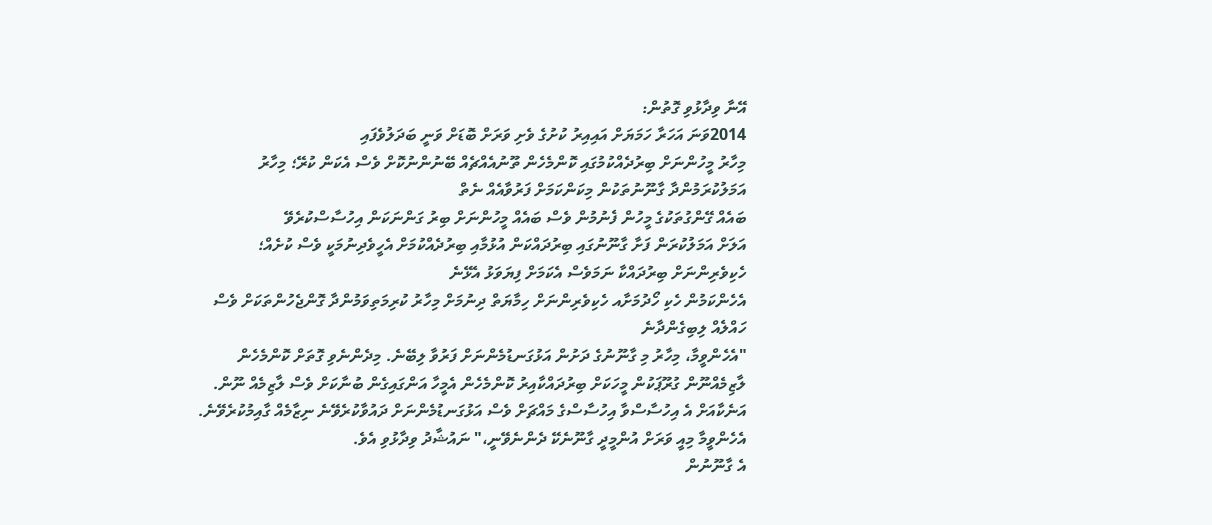އޭނާ ވިދާޅުވި ގޮތުން:
2014ވަނަ އަހަރާ ހަމަޔަށް އައިއިރު ކުށުގެ ވެށި ވަރަށް ބޮޑަށް ވަނީ ބަދަލުވެފައި
މިހާރު މީހުންނަށް ބިރުދެއްކުމުގައި ކޮންމެހެން ތޫނުއެއްޗެއް ބޭނުންނުކޮށް ވެސް އެކަން ކުރޭ؛ މިހާރު އަމަލުކުރަމުންދާ ގާނޫނުތަކުން މިކަންކަމަށް ފަރުވާއެއް ނެތް
ބައެއް ގޭންގުތަކުގެ މީހުން ފެނުމުން ވެސް ބައެއް މީހުންނަށް ބިރު ގަންނަކަން އިހުސާސްކުރެވޭ
އަލަށް އަމަލުކުރަން ފަށާ ގާނޫނުގައި ބިރުދައްކަން އުޅުމާއި ބިރުދެއްކުމަށް އެހީވެދިނުމަކީ ވެސް ކުށެއް؛ ހެކިވެރިންނަށް ބިރުދައްކާ ނަމަވެސް އެކަމަށް ފިޔަވަޅު އެޅޭނެ
އެހެންކަމުން ހެކި ހޯދުމަށާއ ހެކިވެރިންނަށް ހިމާޔަތް ދިނުމަށް މިހާރު ކުރިމަތިވަމުންދާ ގޮންޖެހުންތަކަށް ވެސް ހައްލެއް ލިބިގެންދާނެ
"އެހެންވީމާ، މިހާރު މި ގާނޫނުގެ ދަށުން އަޅުގަނޑުމެންނަށް ފަރުވާ ލިބޭނެ. މިދެންނެވި ގޮތަށް ކޮންމެހެން ލާޒިމެއްނޫން ގުރޫޕަކުން މީހަކަށް ބިރުދައްކާއިރު ކޮންމެހެން އެމީހާ އަންގައިގެން ބުނާކަށް ވެސް ލާޒިމެއް ނޫން. އަނެކާއަށް އެ އިހުސާސްވާ އިހުސާސްގެ މައްޗަށް ވެސް އަޅުގަނޑުމެންނަށް ދައުވާކުރެވޭނެ ނިޒާމެއް ގާއިމުކުރެވޭނެ. އެހެންވީމާ މިއީ ވަރަށް އުންމީދީ ގާނޫނެކޭ ދެންނެވޭނީ،" ނައުޝާދު ވިދާޅުވި އެވެ.
އެ ގާނޫނުން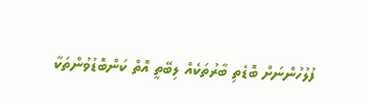ފުލުހުންނަށް ބޮޑެތި ބާރުތަކެއް ލިބޭތީ އޮތް ކަންބޮޑުވުންތަކާ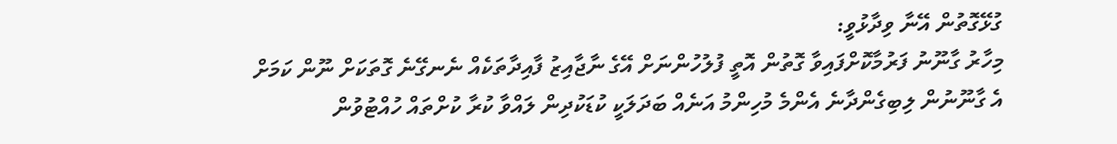ގުޅޭގޮތުން އޭނާ ވިދާޅުވީ:
މިހާރު ގާނޫނު ފަރުމާކޮށްފައިވާ ގޮތުން އޮތީ ފުލުހުންނަށް އޭގެ ނާޖާއިޒު ފާއިދާތަކެއް ނެނގޭނެ ގޮތަކަށް ނޫން ކަމަށް
އެ ގާނޫނުން ލިބިގެންދާނެ އެންމެ މުހިންމު އަނެއް ބަދަލަކީ ކުޑަކުދިން ލައްވާ ކުރާ ކުށްތައް ހުއްޓުވުން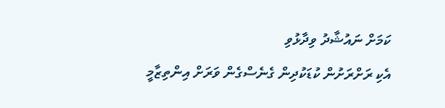ކަމަށް ނައުޝާދު ވިދާޅުވި
އެކި ރަށްރަށުން ކުޑަކުދިން ގެނެސްގެން ވަރަށް އިންތިޒާމީ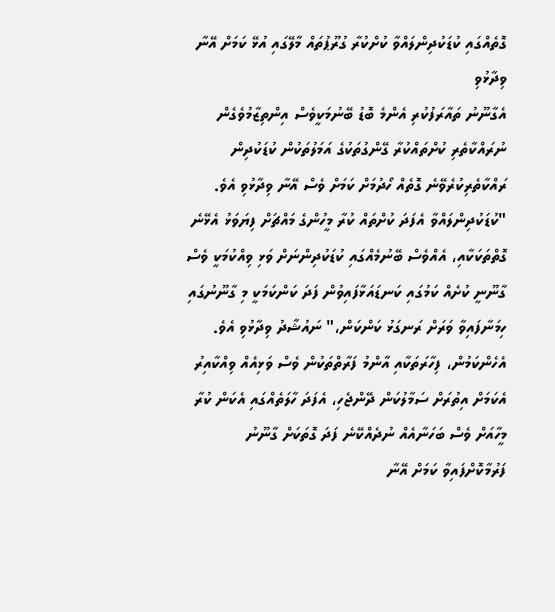ގޮތެއްގައި ކުޑަކުދިންލައްވާ ކުށްކުރާ ގުރޫޕުތައް މާލޭގައި އުޅޭ ކަމަށް އޭނާ ވިދާޅުވި
އެގާނޫނު ތައާރަފުކުރި އެންމެ ބޮޑު ބޭނުމަކީވެސް އިންތިޒާމުވެގެން ނުރައްކާތެރި ކުށްތައްކުރާ ގޭންގުތަކުގެ އަމަލުތަކުން ކުޑަކުދިން ރައްކާތެރިކުރެވޭނެ ގޮތެއް ހޯދުމަށް ކަމަށް ވެސް އޭނާ ވިދާޅުވި އެވެ.
"ކުޑަކުދިންލައްވާ އެފަދަ ކުށްތައް ކުރާ މީހުންގެ މައްޗަށް ފިޔަވަޅު އެޅޭނެ ގޮތްތަކަކާއި، އެއްވެސް ބޭނުމެއްގައި ކުޑަކުދިންނަށް ވަޅި ވިއްކުމަކީ ވެސް ގާނޫނީ ކުށެއް ކަމުގައި ކަނޑައަޅާފައިވުން ފަދަ ކަންކަމަކީ މި ގާނޫނުގައި ހިމަނާފައިވާ ވަރަށް ރަނގަޅު ކަންކަން،" ނައުޝާދު ވިދާޅުވި އެވެ.
އެހެންކަމުން، ފިހާރަތަކާއި އާންމު ފަރާތްތަކުން ވެސް ވަޅިއެއް ވިއްކާއިރު އެކަމަށް އިތުރަށް ސަމާލުކަން ދޭންޖެހި، އެފަދަ ހާލަތެއްގައި އެކަން ކުރާ މީހާއަށް ވެސް ބަހަނާއެއް ނުދެއްކޭނެ ފަދަ ގޮތަކަށް ގާނޫނު ފަރުމާކޮށްފައިވާ ކަމަށް އޭނާ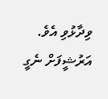ވިދާޅުވި އެވެ.
އަރުޝީފަށް ނެގީ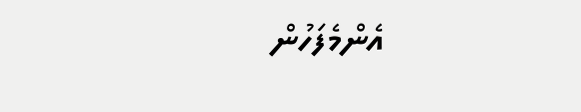އެންމެފަހުން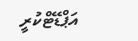އަޕްޑޭޓްކުރީ